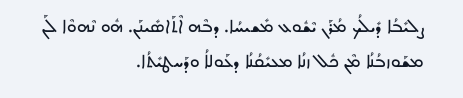ܨܠܝܺܒܳܐ ܕܺܝܠܳܟ ܡܳܪܰܢ ܝܶܫܽܘܥ ܡܺܫܝܚܳܐ. ܕܒܶܗ ܐܶܬܰܐܣܺܝܢܰܢ. ܗܽܘ ܢܶܗܘܶܐ ܠܰܢ ܡܫܰܘܙܒܳܢܳܐ ܡܶܢ ܟܽܠ ܙܢܳܐ ܡܥܝܺܩܳܢܳܐ ܕܥܰܘܠܐܳ ܘܕܰܚܛܝܺܬܳܐ.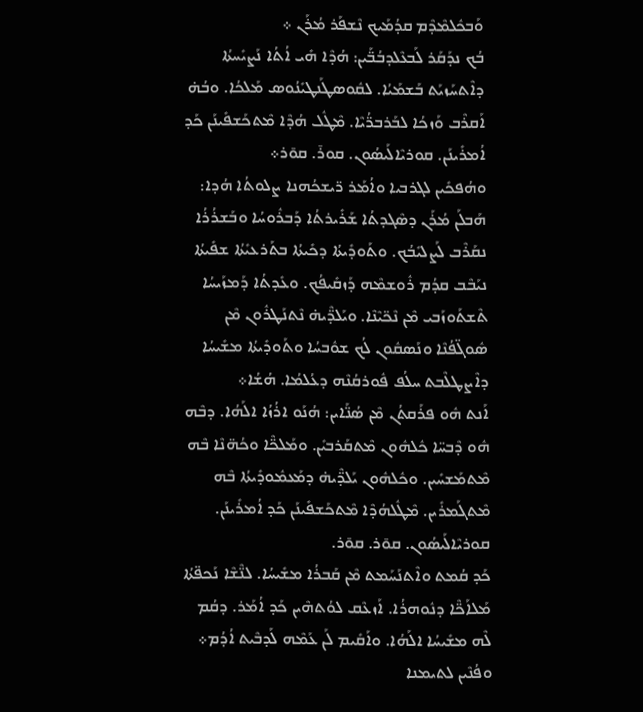ܘܰܒܟܽܠܡܶܕܶܡ ܩܕܳܡܰܝܟ ܢܶܫܦܰܪ ܡܳܪܰܢ ܀
ܒܳܟ ܢܕܰܩܰܪ ܠܰܒܥܶܠܕܒܳܒ̈ܰܝܢ: ܗܳܕܶܐ ܗܺܝ ܐܳܬܳܐ ܢܰܨܝܺܚܬܳܐ ܕܐܶܬܚܰܙܝܰܬ ܒܰܫܡܰܝܳܐ. ܠܩܽܘܣܛܰܢܛܝܺܢܳܘܣ ܡܰܠܟܳܐ. ܘܒܳܗ̇ ܐܰܩܪܶܒ ܘܰܙܟܳܐ ܠܒܰܪܒܪ̈ܳܝܶܐ. ܡܶܛܽܠ ܗܳܕܶܐ ܡܶܬܟܰܫܦܺܝܢܰܢ ܟܰܕ ܐܳܡܪܺܝܢܰܢ. ܩܘܪܝܶܐܠܰܝܣܳܘܢ. ܩܘܪ̄. ܩܘ̄ܪ܀
ܘܗܳܦܟܺܝܢ ܠܓܪܒܝܐ ܘܐܳܡܰܪ ܪ̈ܝܫܟܳܗܢܐ ܨܠܘܬܳܐ ܗܳܕܐ:
ܗܰܒܠܰܢ ܡܳܪܰܢ ܕܣܶܓܕܬܳܐ ܫܰܪܺܝܪܬܳܐ ܕܰܒܪܽܘܚܳܐ ܘܒܰܫܪܳܪܳܐ ܢܩܰܪܶܒ ܠܰܨܠܝܺܒܳܟ. ܘܬܰܘܕܺܝܬܳܐ ܕܟܺܝܬܳܐ ܒܬܰܪܥܝܺܬܳܐ ܫܦܺܝܬܳܐ ܢܝܰܒܶܒ ܩܕܳܡ ܪܽܘܫܡܶܗ ܕܰܙܩܺܝܦܳܟ. ܘܥܺܕܬܳܐ ܕܰܡܙܰܝܚܳܐ ܬܶܫܬܰܘܙܰܒܝ ܡܶܢ ܢܶܟ̈ܝܶܢܶܐ. ܘܝܰܠܕ̈ܶܝܗ̇ ܢܶܬܢܰܛܪܽܘܢ ܡܶܢ ܣܽܘܓ̈ܦܳܢܶܐ ܘܢܰܣܩܽܘܢ ܠܳܟ ܫܘܽܒܚܳܐ ܘܬܰܘܕܺܝܬܳܐ ܡܫܺܝܚܳܐ ܕܐܶܨܛܠܶܒܬ ܚܠܳܦ ܦܽܘܪܩܳܢܶܗ ܕܥܳܠܡܳܐ. ܗܳܫܳܐ܀
ܐܰܢܬ ܗܽܘ ܦܪܰܩܬܳܢ ܡܶܢ ܣܳܢ̈ܰܐܝܢ: ܗܳܢܰܘ ܐܪܳܙܳܐ ܐܠܰܗܳܐ. ܕܒܶܗ ܗܽܘ ܕܶܒܚ̈ܐ ܟܽܠܗܽܘܢ ܡܶܬܩܰܪܒܝܺܢ. ܘܡܰܠܟ̈ܶܐ ܘܟܳܗ̈ܢܶܐ ܒܶܗ ܡܶܬܡܰܫܚܺܝܢ. ܘܟܽܠܗܽܘܢ ܝܰܠܕ̈ܶܝܗ̇ ܕܡܰܥܡܽܘܕܺܝܬܳܐ ܒܶܗ ܡܶܬܓܰܡܪܺܝܢ. ܡܶܛܽܠܗܳܕܶܐ ܡܶܬܟܰܫܦܺܝܢܰܢ ܟܰܕ ܐܳܡܪܺܝܢܰܢ. ܩܘܪܝܶܐܠܰܝܣܳܘܢ. ܩܘ̄ܪ. ܩܘ̄ܪ.
ܟܰܕ ܩܳܡܬ ܘܐܶܬܢܰܚܰܡܬ ܡܶܢ ܩܰܒܪܳܐ ܡܫܺܝܚܳܐ. ܠܢ̈ܶܫܶܐ ܢܰܟܦ̈ܬܳܐ ܡܰܠܐܰܟ̈ܶܐ ܕܢܽܘܗܪܳܐ. ܐܰܙܥܶܩ ܠܘܳܬܗܶܝܢ ܟܰܕ ܐܳܡܰܪ. ܕܩܳܡ ܠܶܗ ܡܫܺܝܚܳܐ ܐܠܰܗܳܐ. ܘܐܰܩܺܝܡ ܠܰܢ ܥܰܡܶܗ ܠܰܕܒܶܝܬ ܐܳܕܳܡ܀
ܘܦܳܢܶܝܢ ܠܬܝܡܢܐ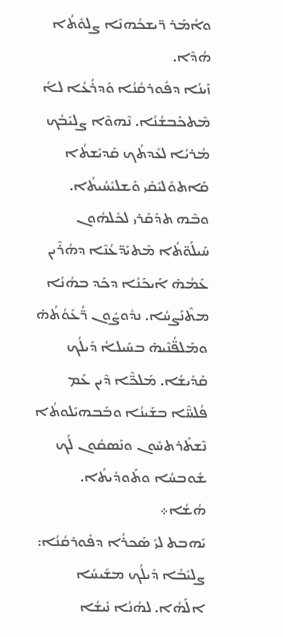ܘܐܳܡܰܪ ܪ̈ܝܫܟܳܗܢܶܐ ܨܠܘܽܬܳܐ ܗܳܕܶܐ.
ܙܰܝܢܳܐ ܕܦܽܘܪܩܳܢܳܐ ܘܰܕܪܳܥܳܐ ܠܐܳ ܡܶܬܟܰܒܫܳܢܳܐ. ܢܶܗܘܶܐ ܨܠܝܺܒܳܟ ܡܳܪܝܳܐ ܠܥܺܕܬܳܟ ܩܰܕܝܺܫܬܳܐ ܩܰܐܬܘܽܠܝܺܩܺܝ ܘܰܫܠܝܺܚܳܝܬܳܐ. ܘܒܶܗ ܬܕܰܩܰܪܝ ܠܟܽܠܗܽܘܢ ܚܰܝܠܰܘ̈ܬܳܐ ܡܶܬܝܰܕ̈ܥܳܢܶܐ ܕܗܳܪܶܝܢ ܥܰܡܳܗ̇ ܐܰܝܟܰܢܳܐ ܕܟܰܕ ܒܗܳܢܳܐ ܡܬܶܢܰܨܚܳܐ. ܢܕܽܘܨܽܘܢ ܪ̈ܳܥܰܘܳܬܳܗ̇ ܘܡܰܠܦ̈ܳܢܶܝܗ̇ ܒܚܰܝܠܐܳ ܕܺܝܠܳܟ ܩܰܕܺܝܫܳܐ. ܡܰܠܟ̈ܶܐ ܕܶܝܢ ܥܰܡ ܦܳܠܚ̈ܶܐ ܒܫܰܝܢܳܐ ܘܒܰܒܗܝܺܠܘܬܳܐ ܢܶܫܬܰܪܬܚܽܘܢ ܘܢܰܣܩܽܘܢ ܠܳܟ ܫܽܘܒܚܳܐ ܘܬܰܘܕܺܝܬܳܐ. ܗܳܫܳܐ܀
ܝܰܗܒܬ ܠܝܺ ܣܰܟܪܳܐ ܕܦܽܘܪܩܳܢܳܐ: ܨܠܝܺܒܳܐ ܕܺܝܠܳܟ ܡܫܺܝܚܳܐ ܐܠܰܗܳܐ. ܠܗܳܢܳܐ ܢܺܝܫܳܐ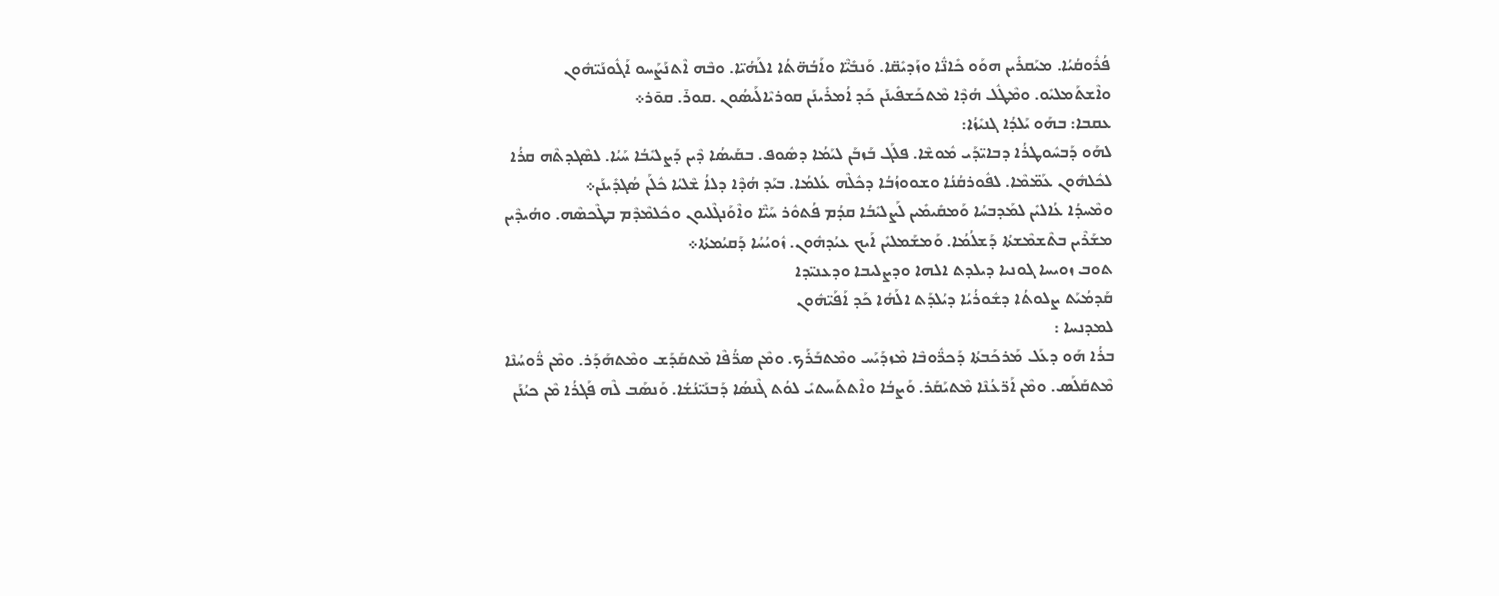ܦܳܪܽܘܩܳܝܳܐ. ܡܝܰܩܪܺܝܢ ܗܘܰܘ ܟܺܐܢ̈ܽܐ ܘܙܰܕܝܺܩ̈ܐ. ܘܰܢܒܺܝ̈ܶܐ ܘܐܰܒܳܗ̈ܬܳܐ ܐܠܰܗܳܝ̈ܐ. ܘܒܶܗ ܐܶܬܢܰܨܰܚܘ ܐܰܓܽܘܢܰܝ̈ܗܽܘܢ ܘܐܶܫܬܰܡܠܝܺܘ. ܘܡܶܛܽܠ ܗܳܕܶܐ ܡܶܬܟܰܫܦܺܝܢܰܢ ܟܰܕ ܐܳܡܪܺܝܢܰܢ ܩܘܪܝܶܐܠܰܝܣܳܘܢ .ܩܘܪ̄. ܩܘ̄ܪ܀
ܥܩܒܐ: ܒܗܰܘ ܝܰܠܕܳܐ ܓܢܝܺܙܳܐ:
ܠܗܰܘ ܕܰܒܚܽܘܛܪܳܐ ܕܒܐܝ̈ܕܰܝ ܡܽܘܫܶܐ. ܦܠܰܓ ܒܰܙܒܰܢ ܠܝܰܡܳܐ ܕܣܽܘܦ. ܒܩܰܝܣܳܐ ܕܶܝܢ ܕܰܨܠܝܺܒܳܐ ܚܰܝܳܐ. ܠܣܶܓܕܬܶܗ ܩܪܳܐ ܠܟܽܠܗܽܘܢ ܥܰܡ̈ܡܶܐ. ܠܦܽܘܪܩܳܢܳܐ ܘܫܘܘܙܳܒܳܐ ܕܟܽܠܶܗ ܥܳܠܡܳܐ. ܒܝܰܕ ܗܳܕܶܐ ܕܠܐܳ ܫܶܠܝܳܐ ܟܽܠܰܢ ܣܳܓܕܺܝܢܰܢ܀
ܘܡܶܚܕܳܐ ܥܳܐܠܝܺܢ ܠܡܰܕܒܚܳܐ ܘܰܡܩܺܝܡܺܝܢ ܠܰܨܠܝܺܒܳܐ ܩܕܳܡ ܦܳܬܘܽܪ ܚܰܝ̈ܶܐ ܘܐܶܘܰܢܓܶܠܝܘܢ ܘܟܽܠܡܶܕܶܡ ܒܛܶܟܣܶܗ. ܘܗܳܝܕܶܝܢ ܡܫܰܪܶܝܢ ܒܬܶܫܡܶܫܬܳܐ ܕܰܫܠܳܡܳܐ. ܘܰܡܫܰܡܠܝܺܢ ܐܰܝܟ ܥܝܳܕܗܽܘܢ. ܙܽܘܝܳܚܳܐ ܕܰܩܝܳܡܬܳܐ܀
ܬܘܒ ܙܘܝܚܐ ܓܘܢܝܐ ܕܝܠܕܬ ܐܠܗܐ ܘܕܨܠܝܒܐ ܘܕܥܢܝ̈ܕܐ
ܩܰܕܡܳܝܰܬ ܨܠܘܬܳܐ ܕܫܽܘܪܳܝܳܐ ܕܝܳܠܕܰܬ ܐܠܰܗܳܐ ܟܰܕ ܐܰܦܰܝ̈ܗܽܘܢ
ܠܡܕܢܚܐ :
ܒܪܳܐ ܗܰܘ ܕܥܰܠ ܡܰܪܟܰܒܬܳܐ ܕܰܟܪ̈ܽܘܒܶܐ ܡܶܙܕܰܝܰܚ ܘܡܶܬܒܰܪܰܟ. ܘܡܶܢ ܣܪ̈ܳܦܶܐ ܡܶܬܩܰܕܰܫ ܘܡܶܬܗܰܕܰܪ. ܘܡܶܢ ܪ̈ܽܘܚܳܢܶܐ ܡܶܬܩܰܠܰܣ. ܘܡܶܢ ܐܰܪ̈ܥܳܢܶܐ ܡܶܬܝܰܩܰܪ. ܘܰܨܒܳܐ ܘܐܶܬܬܰܚܬܝܺ ܠܘܳܬ ܓܶܢܣܳܐ ܕܰܒܢܰܝ̈ܢܳܫܳܐ. ܘܰܢܣܰܒ ܠܶܗ ܦܰܓܪܳܐ ܡܶܢ ܟܝܳܢܰܢ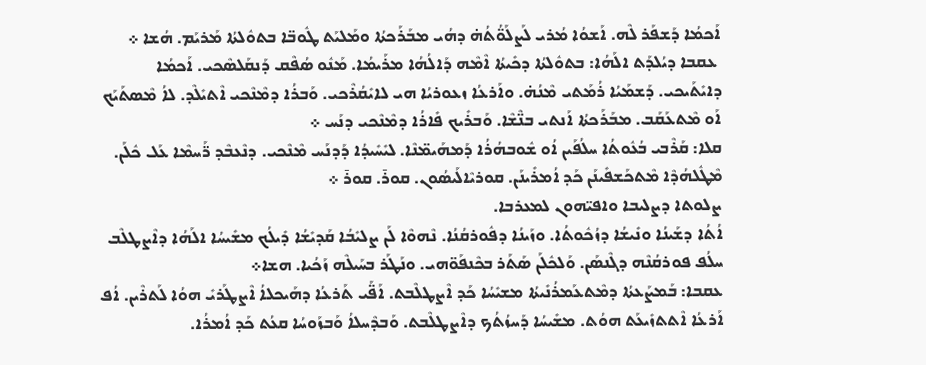ܐܰܟܡܳܐ ܕܰܫܦܰܪ ܠܶܗ. ܐܰܫܘܳܐ ܡܳܪܝ ܠܰܨܠܰܘ̈ܳܬܳܗ̇ ܕܗܳܝ ܡܒܰܪܰܟܬܳܐ ܘܡܰܠܝܰܬ ܛܽܘܒ̈ܐ ܒܬܘܽܠܬܳܐ ܡܰܪܝܰܡ. ܗܳܫܐ ܀
 ܥܩܒܐ ܕܝܳܠܕܰܬ ܐܠܰܗܳܐ: ܒܬܘܽܠܬܳܐ ܕܟܺܝܬܳܐ ܐܶܡܶܗ ܕܰܐܠܳܗܳܐ ܡܪܰܝܡܳܐ. ܡܰܢܽܘ ܣܳܦܶܩ ܕܰܢܩܰܠܣܶܟܝ. ܐܰܟܡܳܐ ܕܐܝܺܬܰܝܟܝ. ܕܰܫܡܰܝܳܐ ܪܳܡܰܬܝ ܡܶܢܳܗ̇. ܘܐܰܪܥܳܐ ܙܥܘܪܝܳܐ ܗܝ ܠܐܝܺܩܳܪܶܟܝ. ܘܰܒܪܳܐ ܕܡܶܢܶܟܝ ܐܶܬܝܺܠܶܕ. ܠܐܳ ܡܶܣܬܰܝܰܟ ܐܰܘ ܡܶܬܥܰܩܰܒ. ܡܒܰܪܰܟܬܳܐ ܐܰܢܬܝ ܒܢ̈ܶܫܶܐ. ܘܰܒܪܺܝܟ ܦܺܐܪܳܐ ܕܡܶܢܶܟܝ ܕܢܰܚ ܀
ܩܠܐ: ܩܰܪܶܒܝ ܒܳܥܽܘܬܳܐ ܚܠܳܦܰܝܢ ܐܳܘ ܫܽܘܒܗܳܪܳܐ ܕܰܡܗܰܝܡ̈ܢܶܐ. ܠܝܺܚܺܝܕܳܐ ܕܰܕܢܰܚ ܡܶܢܶܟܝ. ܕܢܶܥܒܶܕ ܪ̈ܰܚܡܶܐ ܥܰܠ ܟܽܠܰܢ. ܡܶܛܽܠܗܳܕܶܐ ܡܶܬܟܰܫܦܺܝܢܰܢ ܟܰܕ ܐܳܡܪܺܝܢܰܢ. ܩܘܪܝܶܐܠܰܝܣܳܘܢ. ܩܘܪ̄. ܩܘܪ̄ ܀
ܨܠܘܬܐ ܕܨܠܝܒܐ ܘܐܦܝ̈ܗܘܢ ܠܡܥܪܒܐ.
ܐܳܬܳܐ ܕܫܰܝܢܳܐ ܘܢܺܝܫܳܐ ܕܙܳܟܽܘܬܳܐ. ܘܙܰܝܢܳܐ ܕܦܽܘܪܩܳܢܳܐ. ܢܶܗܘܶܐ ܠܰܢ ܨܠܝܺܒܳܐ ܩܰܕܝܺܫܳܐ ܕܺܝܠܳܟ ܡܫܺܝܚܳܐ ܐܠܰܗܳܐ ܕܐܶܨܛܠܶܒ ܚܠܳܦ ܦܘܪܩܳܢܶܗ ܕܓܶܢܣܰܢ. ܘܰܠܟܽܠܰܢ ܣܰܬܰܪ ܒܟܶܢܦܰܘ̈ܗܝ. ܘܢܰܛܰܪ ܒܚܰܝܠܶܗ ܙܰܟܳܝܐ. ܗܫܐ܀
ܥܩܒܐ: ܒܰܡܨܰܥܬܳܐ ܕܡܶܬܥܰܡܪܳܢܺܝܬܳܐ ܡܫܝܺܚܳܐ ܟܰܕ ܐܶܨܛܠܶܒܬ. ܐܰܦ̈ܰܝ ܬܰܪܥܳܐ ܕܗܰܝܟܠܐܳ ܐܶܨܛܰܪܝܺ ܗܘܳܐ ܠܰܬܪܶܝܢ. ܐܳܦ ܐܰܪܥܳܐ ܐܶܬܬܙܺܝܥܰܬ ܗܘܳܬ. ܡܫܺܝܚܳܐ ܕܰܚܙܳܬܳܟ ܕܐܶܨܛܠܶܒܬ. ܘܰܒܕܶܚܠܐܳ ܘܰܒܙܰܘܚܳܐ ܩܥܳܬ ܟܰܕ ܐܳܡܪܳܐ.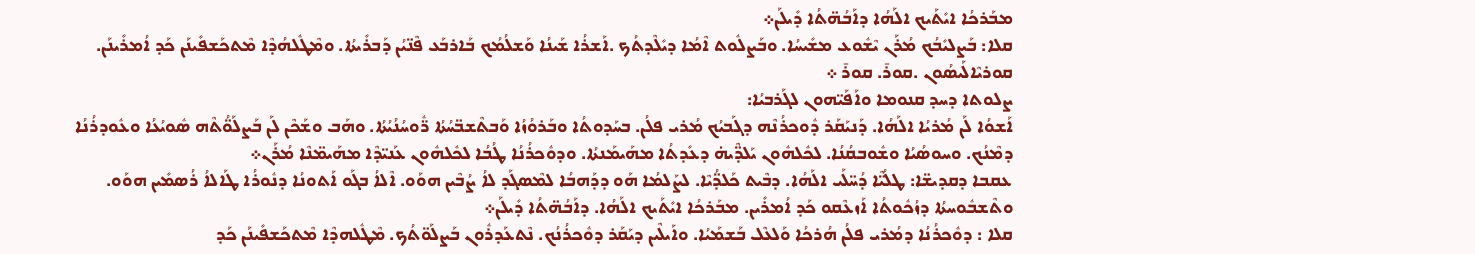ܡܒܰܪܟܳܐ ܐܝܺܬܰܝܟ ܐܠܰܗܳܐ ܕܐܰܒܳܗ̈ܬܳܐ ܕܺܝܠܰܢ܀
ܩܠܐ: ܒܰܨܠܝܺܒܳܟ ܡܳܪܰܢ ܝܶܫܽܘܥ ܡܫܺܝܚܳܐ. ܘܒܰܨܠܽܘܬ ܐܶܡܳܐ ܕܝܺܠܶܕܬܳܟ .ܐܰܫܪܳܐ ܫܰܝܢܳܐ ܘܰܫܠܳܡܳܟ ܒܰܐܪܒܰܥ ܦܶܢ̈ܝܳܢ ܕܰܒܪܺܝܬܳܐ. ܘܡܶܛܽܠܗܳܕܶܐ ܡܶܬܟܰܫܦܺܝܢܰܢ ܟܰܕ ܐܳܡܪܺܝܢܰܢ. ܩܘܪܝܶܐܠܰܝܣܳܘܢ .ܩܘܪ̄. ܩܘܪ̄ ܀
ܨܠܘܬܐ ܕܚܕ ܩܢܘܡܐ ܘܐܰܦܰܝ̈ܗܘܢ ܠܓܰܪܒܝܳܐ:
ܐܰܫܘܳܐ ܠܰܢ ܡܳܪܝܳܐ ܐܠܰܗܳܐ. ܕܰܢܝܰܩܰܪ ܕܽܘܟܪܳܢܶܗ ܕܓܰܒܝܳܟ ܡܳܪܝ ܦܠܳܢ. ܒܚܰܕܘܬܳܐ ܘܒܰܪܘܳܙܳܐ ܘܰܒܬܶܫܒ̈ܚܳܬܳܐ ܪ̈ܽܘܚܳܢܳܝܳܬܳܐ. ܘܗܰܒ ܘܫܰܟܶܢ ܠܰܢ ܒܰܨܠܰܘ̈ܳܬܶܗ ܣܽܘܝܳܥܳܐ ܘܥܽܘܕܪܳܢܳܐ ܕܡܶܢܳܟ. ܘܚܘܣܳܝܳܐ ܘܫܽܘܒܩܳܢܳܐ. ܠܟܽܠܗܽܘܢ ܝܰܠܕ̈ܶܝܗ̇ ܕܥܺܕܬܳܐ ܡܗܰܝܡܰܢܬܳܐ. ܘܕܘܽܟܪܳܢܳܐ ܛܳܒܳܐ ܠܟܽܠܗܽܘܢ ܥܰܢܝ̈ܕܶܐ ܡܗܰܝܡ̈ܢܶܐ ܡܳܪܰܢ܀
ܥܩܒܐ ܕܩܕܝܫ̈ܐ: ܛܠܳܝ̈ܶܐ ܕܳܚ̈ܠܰܝ ܐܠܰܗܳܐ. ܕܒܶܝܬ ܟܰܠܕ̈ܳܝܶܐ. ܠܨܰܠܡܳܐ ܗܰܘ ܕܕܰܗܒܳܐ ܠܡܶܣܓܰܕ ܠܐܳ ܨܳܒܶܝܢ ܗܘܰܘ. ܐܶܠܐܳ ܒܓܰܘ ܐܰܬܘܢܳܐ ܕܢܽܘܪܳܐ ܛܰܐܠܐܳ ܪܳܣܡܺܝܢ ܗܘܰܘ. ܘܬܶܫܒܽܘܚܬܳܐ ܕܙܳܟܽܘܬܳܐ ܐܰܙܥܶܩܘ ܟܰܕ ܐܳܡܪܺܝܢ. ܡܒܰܪܟܳܐ ܐܝܺܬܰܝܟ ܐܠܰܗܳܐ. ܕܐܰܒܳܗ̈ܬܳܐ ܕܺܝܠܰܢ܀
ܩܠܐ : ܕܘܽܟܪܳܢܳܐ ܕܡܳܪܝ ܦܠܳܢ ܗܳܪܟܳܐ ܘܰܠܥܶܠ ܒܰܫܡܰܝܳܐ. ܘܐܰܝܠܶܝܢ ܕܝܰܩܰܪ ܕܘܽܟܪܳܢܳܟ. ܢܶܬܥܰܕܪܽܘܢ ܒܰܨܠܰܘ̈ܬܳܟ. ܡܶܛܽܠܗܕܶܐ ܡܶܬܟܰܫܦܺܝܢܰܢ ܟܰܕ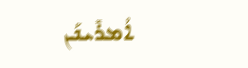ܐܳܡܪܺܝܢܰܢ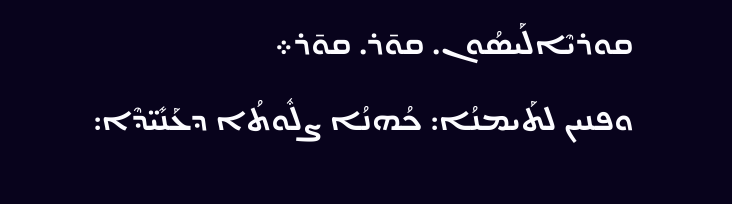ܩܘܪܝܶܐܠܰܝܣܳܘܢ. ܩܘ̄ܪ. ܩܘ̄ܪ܀
ܘܦܢܝܢ ܠܬܰܝܡܢܳܐ: ܟܳܗܢܳܐ ܨܠܽܘܬܳܐ ܕܥܰܢܺܝ̈ܕܶܐ: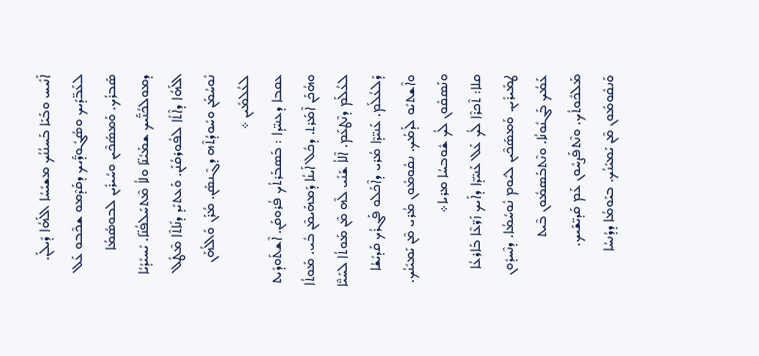ܐܰܢܺܝܚ ܘܒܰܝܰܐ ܒܰܚܢܳܢܳܟ ܡܫܝܺܚܳܐ ܐܠܰܗܳܐ ܕܺܝܠܰܢ. ܠܥܰܒ̈ܕܰܝܟ ܘܣܳܓܽܘܕ̈ܰܝܟ ܕܩܰܕܶܡܘ ܫܟܶܒܘ ܥܰܠ ܣܰܒܪܳܟ. ܘܰܡܣܰܟܶܝܢ ܘܚܳܝܪܺܝܢ ܠܒܘܣܳܡܳܐ ܕܡܘܠܟܳܢ̈ܰܝܟ ܫܡܰܝܳܢ̈ܐ ܘܠܐܳ ܡܶܬܚܰܠܦܳܢ̈ܐ. ܝܺܚܝܺܕܳܝܳܐ ܐܠܰܗܳܐ ܕܐܶܬܳܐ ܠܦܽܘܪܩܳܢܰܢ. ܘܰܥܬܝܺܕ ܕܢܺܐܬܶܐ ܡܶܛܽܠ ܢܽܘܚܳܡܰܢ ܘܚܽܘܕܳܬܶܗ ܕܓܶܢܣܰܢ. ܡܳܪܰܢ ܘܰܐܠܳܗܰܢ ܠܥܳܠܡܺܝܢ ܀
ܥܩܒܐ ܕܥܢܝ̈ܕܐ : ܒܰܣܒܰܪܬܳܟ ܦܳܪܘܩܰܢ. ܐܶܫܬܰܘܕܺܝܬ ܘܗܳܟܰܢ ܐܶܡܰܪܬ. ܕܟܽܠ ܐܰܝܢܳܐ ܕܰܡܗܰܝܡܶܢ ܒܽܝ. ܡܰܘܬܳܐ ܠܥܳܠܰܡ ܕܢܶܛܥܰܡ. ܐܶܠܐܳ ܫܰܢܺܝ ܠܶܗ ܡܶܢ ܡܰܘܬܳܐ ܠܚܰܝ̈ܶܐ ܕܰܠܥܳܠܰܡ. ܥܰܢܝ̈ܕܶܐ ܡܳܪܝ ܕܐܶܟܰܠܘ ܦܰܓܪܳܟ ܩܰܕܝܺܫܳܐ ܘܐܶܫܬܝܺܘ ܠܰܕܡܳܟ. ܢܩܽܘܡܽܘܢ ܡܳܪܝ ܡܶܢ ܝܰܡܝܺܢܳܟ. ܘܢܰܣܩܽܘܢ ܠܳܟ ܫܽܘܒܚܳܐ ܡܪܝܐ܀
ܩܠܐ: ܬܶܟܪܶܐ ܠܳܟ ܥܰܠ ܥܰܢܝ̈ܕܶܐ ܕܐܰܝܟ ܙܰܪ̈ܥܶܐ ܒܰܐܪܥܳܐ ܛܡܺܝܪܺܝܢ. ܘܰܡܣܰܟܶܝܢ ܠܝܽܘܡ ܢܽܘܚܳܡܳܐ. ܕܢܶܚܕܽܘܢ ܥܰܡܳܟ ܒܰܓܢܽܘܢܳܐ. ܘܢܶܬܒܰܣܡܽܘܢ ܒܶܝܬ ܡܰܠܟܽܘܬܳܟ. ܘܢܶܬܦܰܨܚܽܘܢ ܥܰܡ ܩܰܕܝ̈ܫܰܝܟ. ܘܰܢܩܽܘܡܽܘܢ ܡܶܢ ܝܰܡܝܺܢܳܟ. ܒܝܰܘܡܳܐ ܕܕܳܢܚܳܐ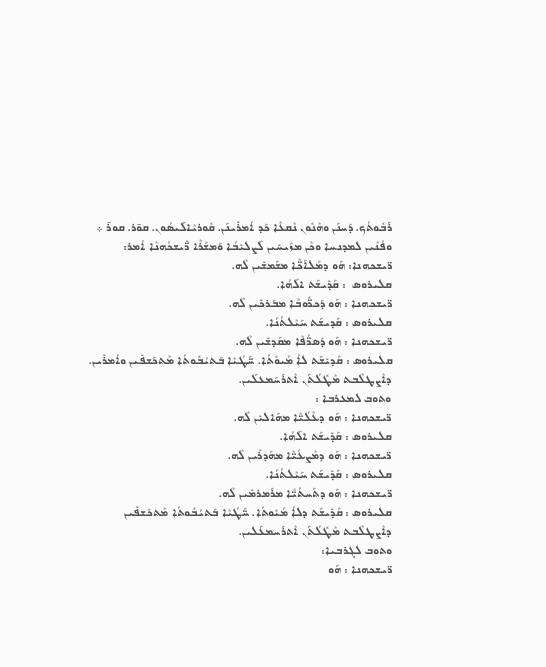ܪܰܒܽܘܬܳܟ. ܕܰܚܢܰܢ ܘܗܶܢܽܘܢ ܢܶܩܥܶܐ ܟܰܕ ܐܳܡܪܺܝܢܰܢ. ܩܽܘܪܝܶܐܠܰܝܣܳܘܢ. ܩܘ̄ܪ. ܩܘܪ̄ ܀
ܘܦܳܢܶܝܢ ܠܡܕܢܚܐ ܘܟܶܢ ܡܙܰܝܚܺܝܢ ܠܰܨܠܝܺܒܳܐ ܘܰܡܫܰܪܶܐ ܪ̈ܺܝܫܟܳܗܢܶܐ ܐܳܡܪ:
ܪ̈ܝܫܟܗܢܐ: ܗܰܘ ܕܡܰܠܐܰܟ̈ܶܐ ܡܫܰܡܫܺܝܢ ܠܶܗ.
ܩܠܝܪܘܣ  : ܩܰܕܺܝܫܰܬ ܐܠܰܗܳܐ.
ܪ̈ܝܫܟܗܢܐ : ܗܰܘ ܕܰܟܪ̈ܽܘܒܶܐ ܡܒܰܪܟܺܝܢ ܠܶܗ.
ܩܠܝܪܘܣ : ܩܰܕܝܫܰܬ ܚܰܝܶܠܬܳܢܳܐ.
ܪ̈ܝܫܟܗܢܐ : ܗܰܘ ܕܰܣܪ̈ܳܦܶܐ ܡܩܰܕܫܺܝܢ ܠܶܗ.
ܩܠܝܪܘܣ : ܩܰܕܝܺܫܰܬ ܠܐܳ ܡܳܝܘܽܬܳܐ. ܚ̈ܰܛܳܝܶܐ ܒܰܬܝܳܒܽܘܬܳܐ ܡܶܬܟܰܫܦܺܝܢ ܘܐܳܡܪܺܝܢ. ܕܐܶܨܛܠܶܒܬ ܡܶܛܽܠܳܬܰܢ ܐܶܬܪܰܚܰܡܥܠܰܝܢ.
ܘܬܘܒ ܠܡܥܪܒܐ :
ܪ̈ܝܫܟܗܢܐ : ܗܰܘ ܕܥܶܠܳܝ̈ܶܐ ܡܗܰܐܠܝܺܢ ܠܶܗ.
ܩܠܝܪܘܣ : ܩܰܕܺܝܫܰܬ ܐܠܰܗܳܐ.
ܪ̈ܝܫܟܗܢܐ : ܗܰܘ ܕܡܶܨܥܳܝ̈ܶܐ ܡܗܰܕܪܺܝܢ ܠܶܗ.
ܩܠܝܪܘܣ : ܩܰܕܺܝܫܰܬ ܚܰܝܶܠܬܳܢܳܐ.
ܪ̈ܝܫܟܗܢܐ : ܗܰܘ ܕܬܰܚܬܳܝ̈ܶܐ ܡܪܰܡܪܡܺܝܢ ܠܶܗ.
ܩܠܝܪܘܣ : ܩܰܕܺܝܫܰܬ ܕܠܐܳ ܡܳܝܽܘܬܳܐ. ܚ̈ܰܛܳܝܶܐ ܒܰܬܝܳܒܽܘܬܳܐ ܡܶܬܟܰܫܦܺܝܢ ܕܐܶܨܛܠܶܒܬ ܡܶܛܽܠܳܬܰܢ ܐܶܬܪܰܚܡܥܰܠܝܢ.
ܘܬܘܒ ܠܓܪܒܝܐ:
ܪ̈ܝܫܟܗܢܐ : ܗܰܘ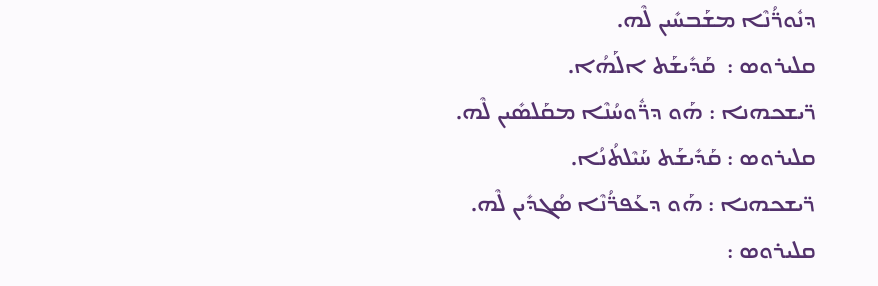ܕܢܽܘܪ̈ܳܢܶܐ ܡܫܰܒܚܺܝܢ ܠܶܗ.
ܩܠܝܪܘܣ :  ܩܰܕܺܝܫܰܬ ܐܠܰܗܳܐ.
ܪ̈ܝܫܟܗܢܐ : ܗܰܘ ܕܪ̈ܽܘܚܳܢܶܐ ܡܩܰܠܣܺܝܢ ܠܶܗ.
ܩܠܝܪܘܣ : ܩܰܕܺܝܫܰܬ ܚܰܝܶܠܬܳܢܳܐ.
ܪ̈ܝܫܟܗܢܐ : ܗܰܘ ܕܥܰܦܪ̈ܳܢܶܐ ܣܳܓܕܺܝܢ ܠܶܗ.
ܩܠܝܪܘܣ :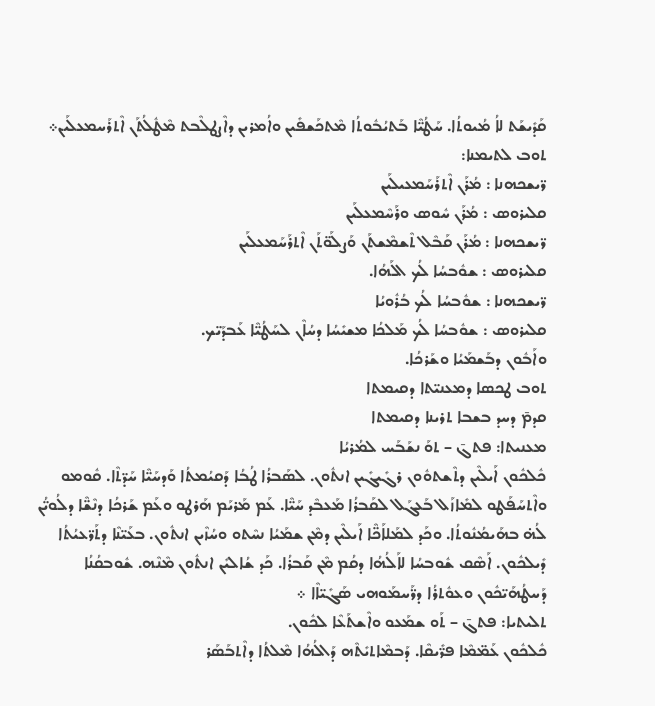ܩܰܕܺܝܫܰܬ ܠܐܳ ܡܳܝܘܬܳܐ. ܚܰܛܳܝ̈ܶܐ ܒܰܬܝܳܒܽܘܬܳܐ ܡܶܬܟܰܫܦܺܝܢ ܘܐܳܡܪܝܢ ܕܐܶܨܛܠܶܒܬ ܡܶܛܽܠܳܬܰܢ ܐܶܬܪܰܚܡܥܠܰܝܢ܀
ܬܘܒ ܠܬܝܡܢܐ:
ܪ̈ܝܫܟܗܢܐ : ܡܳܪܰܢ ܐܶܬܪܰܚܰܡܥܝܠܰܝܢ
ܩܠܝܪܘܣ : ܡܳܪܰܢ ܚܽܘܣ ܘܪܰܚܶܡܥܠܰܝܢ
ܪ̈ܝܫܟܗܢܐ : ܡܳܪܰܢ ܩܰܒܶܠ ܬܶܫܡܶܫܬܰܢ ܘܰܨܠܰܘ̈ܬܰܢ ܐܶܬܪܰܚܰܡܥܠܰܝܢ
ܩܠܝܪܘܣ : ܫܘܽܒܚܳܐ ܠܳܟ ܐܠܰܗܳܐ.
ܪ̈ܝܫܟܗܢܐ : ܫܘܽܒܚܳܐ ܠܳܟ ܒܳܪܽܘܝܳܐ
ܩܠܝܪܘܣ : ܫܘܽܒܚܳܐ ܠܳܟ ܡܰܠܟܳܐ ܡܫܝܺܚܳܐ ܕܚܳܐܶܢ ܠܚܰܛܳܝ̈ܶܐ ܥܰܒܕܰܝ̈ܟ.
ܘܐܰܒܽܘܢ ܕܒܰܫܡܰܝܳܐ ܘܫܰܪܟܳܐ.
ܬܘܒ ܛܟܣܐ ܕܡܥܢܝ̈ܬܐ ܕܩܝܡܬܐ
ܩܕܡ̄ ܕܚܕ ܒܫܒܐ ܬܪܝܢܐ ܕܩܝܡܬܐ
ܡܥܢܝܬܐ: ܦܬܓ̄ – ܬܘܰ ܢܫܰܒܰܚ ܠܡܳܪܝܳܐ
ܟܽܠܟܽܘܢ ܐܰܝܠܶܝܢ ܕܬܶܫܬܘܽܘܢ ܪܓܺܝܓܺܝܢ ܐܢܬܽܘܢ. ܠܣܰܒܪܳܐ ܛܳܒܳܐ ܕܰܩܝܳܡܬܳܐ ܘܰܕܚܰܝ̈ܶܐ ܚܰܕ̈ܬܶܐ. ܩܽܘܡܘ ܘܐܶܬܚܰܦܰܛܘ ܠܡܺܐܙܰܠ ܒܰܥܓܰܠ ܠܩܰܒܪܳܐ ܡܰܥܒܶܕ ܚܰܝ̈ܶܐ. ܥܰܡ ܡܰܪܝܰܡ ܗܰܪܛܘ ܘܥܰܡ ܫܰܪܟܳܐ ܕܢܶܫ̈ܶܐ ܕܠܳܘܝ̈ܳܢ ܠܳܗ̇ ܒܗܰܝܡܳܢܽܘܬܳܐ. ܘܟܰܕ ܠܡܰܠܐܰܟ̈ܶܐ ܐܰܝܠܶܝܢ ܕܡܶܢ ܫܡܰܝܳܐ ܢܚܶܬܘ ܘܚܳܙܶܝܢ ܐܢܬܽܘܢ. ܒܥܰܝ̈ܢܶܐ ܕܬܰܪ̈ܥܝܳܬܳܐ ܕܺܝܠܟܽܘܢ. ܐܰܣܶܩ ܫܽܘܒܚܳܐ ܠܐܰܠܳܗܳܐ ܕܩܳܡ ܡܶܢ ܩܰܒܪܳܐ. ܟܰܕ ܫܳܐܠܝܺܢ ܐܢܬܽܘܢ ܡܶܢܶܗ. ܫܽܘܒܩܳܢܳܐ ܕܰܚܛܳܗܰܝ̈ܟܽܘܢ ܘܥܘܽܬܪܳܐ ܕܪ̈ܰܚܡܰܘܗܝ ܣܰܓܺܝ̈ܐܶܐ ܀
ܬܠܝܬܝܐ: ܦܬܓ̄ – ܬܰܘ ܫܡܰܥܘ ܘܐܶܫܬܰܥܶܐ ܠܟܽܘܢ.
ܟܽܠܟܽܘܢ ܥܰܡ̈ܡܶܐ ܦܪ̈ܺܝܩܶܐ. ܕܰܒܡܶܐܬܝܺܬܶܗ ܕܰܐܠܳܗܳܐ ܡܶܠܬܳܐ ܕܐܶܬܒܰܣܰܪ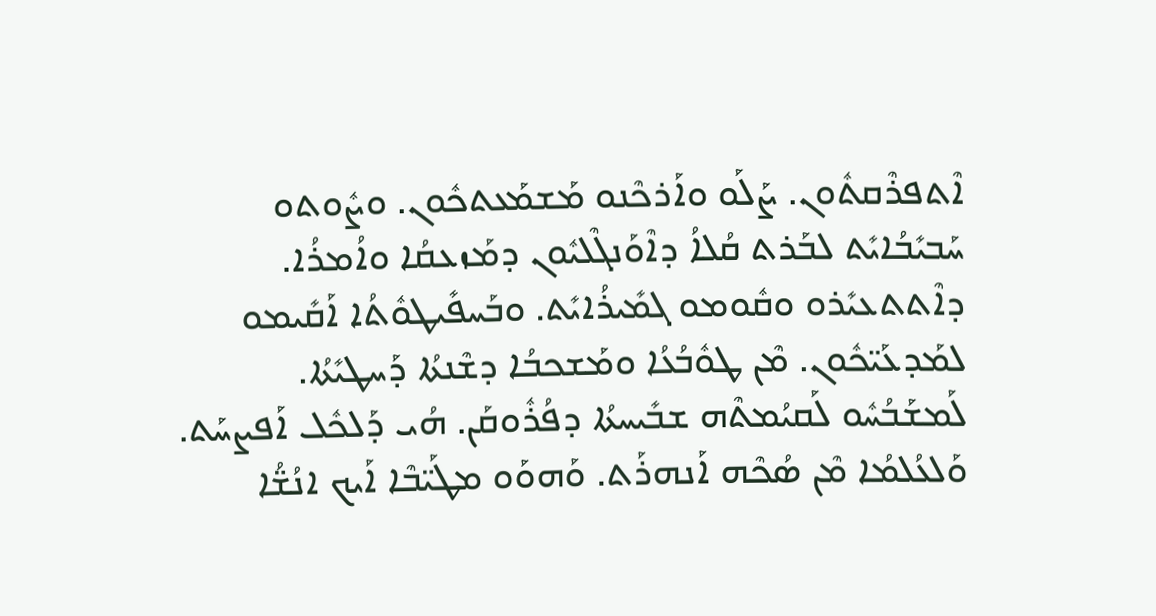ܐܶܬܦܪܶܩܬܽܘܢ. ܨܰܠܰܘ ܘܐܰܪܟܶܢܘ ܡܰܫܡܰܥܬܟܽܘܢ. ܘܨܽܘܬܘ ܚܰܒܝܺܒܳܐܝܺܬ ܠܒܰܪܬ ܩܳܠܐܳ ܕܐܶܘܰܢܓܶܠܝܽܘܢ ܕܡܰܙܥܩܳܐ ܘܐܳܡܪܳܐ. ܕܐܶܬܬܥܝܺܪܘ ܘܩܽܘܡܘ ܓܡܺܝܪܳܐܝܺܬ. ܘܒܰܚܦܺܝܛܘܽܬܳܐ ܐܰܩܺܝܡܘ ܠܡܰܕܥܰܝ̈ܟܽܘܢ. ܡܶܢ ܛܘܽܒܳܥܳܐ ܘܡܰܫܟܒܳܐ ܕܫܶܢܬܳܐ ܕܰܚܛܝܺܬܳܐ. ܠܰܡܫܰܒܳܚܽܘ ܠܰܩܝܳܡܬܶܗ ܫܒܺܝܚܬܳܐ ܕܦܳܪܽܘܩܰܢ. ܗܳܝ ܕܰܠܟܽܠ ܐܰܦܨܚܰܬ. ܘܰܠܥܳܠܡܳܐ ܡܶܢ ܣܳܟܶܗ ܐܰܢܗܪܰܬ. ܘܰܗܘܰܘ ܡܛܰܝ̈ܒܶܐ ܐܰܝܟ ܐܢܳܫ̈ܳܐ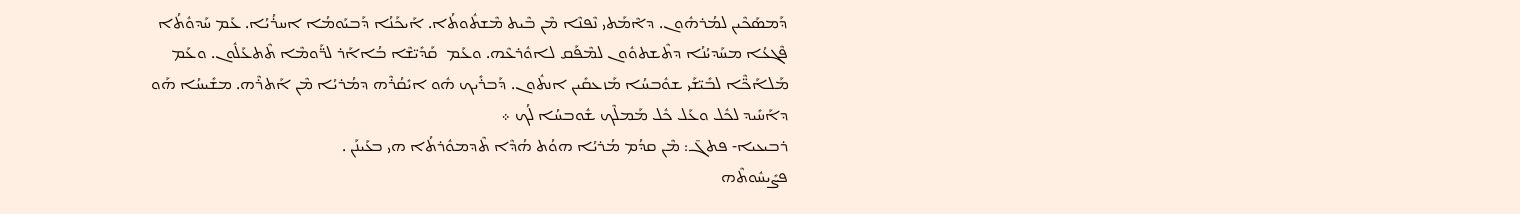ܕܰܡܣܰܟܶܝܢ ܠܡܳܪܗܽܘܢ. ܕܐܶܡܰܬܝ ܢܶܦܢܶܐ ܡܶܢ ܒܶܝܬ ܡܶܫܬܽܘܬܳܐ. ܐܰܝܟܰܢܳܐ ܕܰܒܝܰܘܡܳܐ ܐܚܪܳܝܳܐ. ܥܰܡ ܚܰܕܘܽܬܳܐ ܦܶܓܥܳܐ ܡܚܰܕܝܳܢܳܐ ܕܬܶܫܬܘܽܘܢ ܠܡܶܦܰܩ ܠܐܘܽܪܥܶܗ. ܘܥܰܡ  ܩܰܕܺܝ̈ܫܶܐ ܒܳܐܐܰܪ ܠܪ̈ܰܘܡܶܐ ܬܶܬܥܰܠܽܘܢ. ܘܥܰܡ ܡܰܠܐܰܟ̈ܶܐ ܠܒܺܝ̈ܫܰܝ ܫܘܽܒܚܳܐ ܡܰܙܥܩܺܝܢ ܐܢܬܽܘܢ. ܕܰܒܪܺܝܟ ܗܽܘ ܐܝܺܩܳܪܶܗ ܕܡܳܪܝܳܐ ܡܶܢ ܐܰܬܪܶܗ. ܡܫܺܝܚܳܐ ܗܰܘ ܕܐܰܚܺܝܕ ܠܟܽܠ ܘܥܰܠ ܟܽܠ ܡܰܡܠܶܟ ܫܽܘܒܚܳܐ ܠܳܟ ܀
ܪܒܝܥܝܐ- ܦܬܓ̄: ܡܶܢ ܩܕܳܡ ܡܳܪܝܳܐ ܗܘܳܬ ܗܳܕܶܐ ܬܶܕܡܘܽܪܬܳܐ ܗܝ ܒܥܰܝܢܰܢ .
ܦܨܺܝܚܽܘܬܶܗ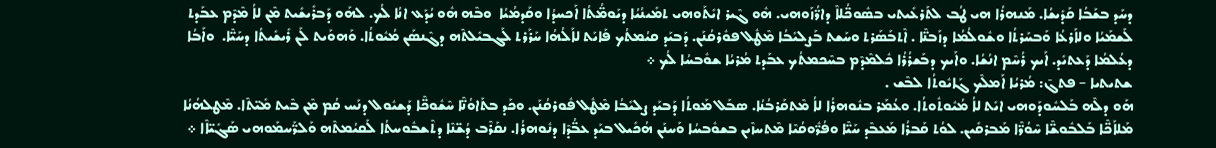ܕܚܰܕ ܒܫܰܒܳܐ ܩܰܕܺܝܫܳܐ. ܡܰܢܗܪܳܐ ܗܝ ܛܳܒ ܠܬܰܪܥܺܝܬܝ ܒܣܽܘܟ̈ܳܠܐܶ ܕܐܪ̈ܳܙܰܘܗܝ. ܗܽܘ ܓܶܝܪ ܐܝܺܬܰܘܗܝ ܬܡܺܝܢܳܝܳܐ ܕܝܰܘܡ̈ܳܬܳܐ ܐܰܟܚܕܳܐ ܘܩܰܕܡܳܝܳܐ  ܘܒܶܗ ܗܽܘ ܝܳܕܰܥ ܐܢܳܐ ܠܳܟ. ܠܗܰܘ ܕܰܒܪܺܝܫܺܝܬ ܡܶܢ ܠܐܳ ܡܶܕܶܡ ܥܒܰܕܬ ܠܰܫܡܰܝܳܐ ܘܠܐܰܪܥܳܐ ܘܰܒܚܰܪܬܳܐ ܘܫܽܘܠܳܡܳܐ ܕܙܰܒܢ̈ܶܐ . ܐܶܬܒܰܣܰܪܬ ܘܚܰܫܬ ܒܰܨܠܝܺܒܳܐ ܡܶܛܽܠ ܦܘܽܪܩܳܢܰܢ. ܕܰܒܝܰܕ ܩܝܳܡܬܳܟ ܦܰܐܝܰܬ ܠܐܰܠܳܗܳܐ ܚܰܪܰܪܬ ܠܰܓܒܝܺܠܬܶܗ ܕܓܶܢܣܰܢ ܡܳܝܽܘܬܳܐ. ܘܰܗܘܰܝܬ ܠܰܢ ܪܺܝܫܺܝܬܳܐ ܕܚܰܝ̈ܶܐ.  ܘܐܰܒܳܐ ܕܥܳܠܡܳܐ ܕܰܥܬܝܺܕ. ܐܰܝܟ ܪܳܚܶܡ ܐܢܳܫܳܐ. ܘܐܰܝܟ ܕܒܰܫܪܳܪܳܐ ܟܽܠܡܶܕܶܡ ܒܚܶܟܡܬܳܟ ܥܒܰܕܬ ܡܳܪܝܳܐ ܫܘܽܒܚܳܐ ܠܳܟ ܀
ܫܬܝܬܝܐ – ܦܬܓ̄: ܡܳܪܝܳܐ ܐܰܡܠܶܟ ܓܰܐܝܽܘܬܳܐ ܠܒܶܫ .
ܗܰܘ ܕܠܶܗ ܒܰܠܚܽܘܕܰܘܗܝ ܐܝܺܬ ܠܐܳ ܡܳܝܽܘܬܽܘܬܳܐ. ܘܥܳܡܰܪ ܒܢܽܘܗܪܳܐ ܠܐܳ ܡܶܬܩܰܪܒܳܢܳܐ. ܣܒܰܠ ܡܰܘܬܳܐ ܕܰܒܝܰܕ ܨܠܝܺܒܳܐ ܡܶܛܽܠ ܦܽܘܪܩܳܢܰܢ. ܘܟܰܕ ܒܬܰܐܘܳܢ̈ܶܐ ܚܶܫܽܘܟ̈ܶܐ ܕܰܫܝܽܘܠ ܕܢܰܚ ܩܳܡ ܡܶܢ ܒܶܝܬ ܡܺܝ̈ܬܶܐ. ܡܶܛܠܗܳܢܳܐ ܡܰܠܐܰܟ̈ܶܐ ܒܰܠܒܽܘܫ̈ܶܐ ܚܶܘܳܪ̈ܶܐ ܡܰܒܪܩܺܝܢ. ܠܘܳܬ ܩܰܒܪܳܐ ܡܰܥܒܶܕ ܚܰܝ̈ܶܐ ܘܦܳܪ̈ܽܘܩܳܝܶܐ ܡܶܬܚܙܶܝܢ ܒܫܘܽܒܚܳܐ ܘܰܚܢܰܢ ܗܳܟܺܝܠ ܒܝܰܕ ܥܒ̈ܳܕܶܐ ܕܢܽܘܗܪܳܐ. ܢܩܰܪܶܒ ܕܳܫ̈ܢܶܐ ܕܬܶܫܒܽܘܚܬܳܐ ܠܰܩܝܳܡܬܶܗ ܘܰܠܪ̈ܰܚܡܰܘܗܝ ܣܰܓܺܝ̈ܐܶܐ ܀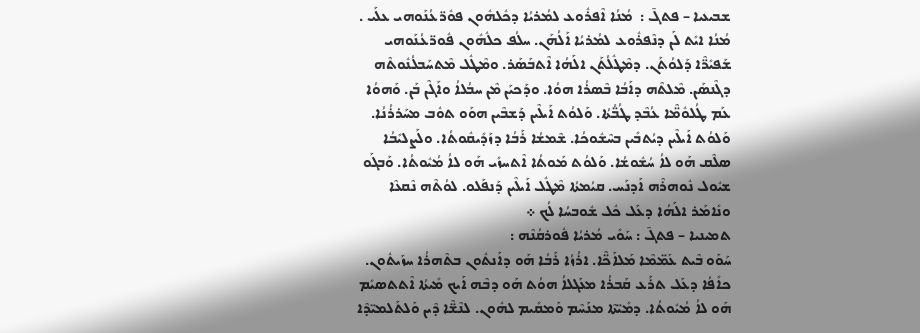ܫܒܝܥܝܐ – ܦܬܓ̄ :  ܡܳܢܳܐ ܐܶܦܪܽܘܥ ܠܡܳܪܝܳܐ ܕܟܽܠܗܽܘܢ ܦܘܽܪ̈ܥܳܢܰܘܗܝ ܥܠܰܝ .
ܡܳܢܳܐ ܐܝܺܬ ܠܰܢ ܕܢܶܦܪܽܘܥ ܠܡܳܪܝܳܐ ܐܰܠܳܗܰܢ. ܚܠܳܦ ܟܠܽܗܽܘܢ ܦܽܘܪ̈ܥܳܢܰܘܗܝ ܫܰܦܝܺܪ̈ܶܐ ܕܰܠܘܳܬܰܢ. ܕܡܶܛܽܠܳܬܰܢ ܐܠܰܗܳܐ ܐܶܬܒܰܣܰܪ. ܘܡܶܛܽܠ ܡܶܬܚܰܒܠܳܢܽܘܬܶܗ ܕܓܶܢܣܰܢ. ܡܶܠܬܶܗ ܕܐܰܒܳܐ ܒܶܣܪܳܐ ܗܘܳܐ. ܘܕܰܟܝܰܢ ܡܶܢ ܚܒܳܠܐܳ ܘܐܰܓܶܢ ܒܰܢ. ܘܰܗܘܳܐ ܥܰܡ ܛܳܠܘܽܡ̈ܶܐ ܥܳܒܶܕ ܛܳܒ̈ܳܬܳܐ. ܘܰܠܘܳܬ ܐܰܝܠܶܝܢ ܕܰܫܒܶܝܢ ܗܘܰܘ ܬܘܽܒ ܡܚܰܪܪܳܢܳܐ. ܘܰܠܘܳܬ ܐܰܝܠܶܝܢ ܕܝܳܬܒܺܝܢ ܒܚܶܫܽܘܟܳܐ. ܫܶܡܫܳܐ ܪܰܒܳܐ ܕܙܰܕܺܝܩܽܘܬܳܐ. ܘܠܰܨܠܝܺܒܳܐ ܣܠܶܩ ܗܰܘ ܠܐܳ ܚܳܫܽܘܫܳܐ. ܘܰܠܘܳܬ ܡܰܘܬܳܐ ܐܶܬܚܙܺܝ ܗܰܘ ܠܐܳ ܡܳܝܽܘܬܳܐ. ܘܰܒܓܰܘ ܫܝܽܘܠ ܢܽܘܗܪܶܗ ܐܰܕܢܰܚ. ܩܝܳܡܬܳܐ ܡܶܛܽܠ ܐܰܝܠܶܝܢ ܕܰܢܦܰܠܘ. ܠܘܳܬܶܗ ܢܶܩܥܶܐ ܘܢܺܐܡܰܪ ܐܠܰܗܳܐ ܕܥܰܠ ܟܽܠ ܫܽܘܒܚܳܐ ܠܳܟ ܀
ܬܡܝܢܝܐ – ܦܬܓ̄ : ܚܰܘܺܝ ܡܳܪܝܳܐ ܦܽܘܪܩܳܢܶܗ :
ܚܰܘܰܘ ܒܶܝܬ ܥܰܡ̈ܡܶܐ ܡܰܠܐܰܟ̈ܶܐ. ܐܪܳܙܳܐ ܪܰܒܳܐ ܗܰܘ ܕܐܰܢܬܽܘܢ ܒܬܶܗܪܳܐ ܚܙܰܝܬܽܘܢ. ܟܐܺܦܳܐ ܕܥܰܠ ܬܪܰܥ ܩܰܒܪܳܐ ܡܥܰܓܠܐܳ ܗܘܳܬ ܗܰܘ ܕܒܶܗ ܐܰܝܟ ܡܺܝܬܳܐ ܐܶܬܬܣܝܺܡ ܗܰܘ ܠܐܳ ܡܳܝܽܘܬܳܐ. ܕܡܺܝ̈ܬܶܐ ܡܢܰܚܶܡ ܘܰܡܩܺܝܡ ܠܗܽܘܢ. ܠܢܶܫ̈ܶܐ ܕܶܝܢ ܘܰܠܬܰܠܡܝ̈ܕܶܐ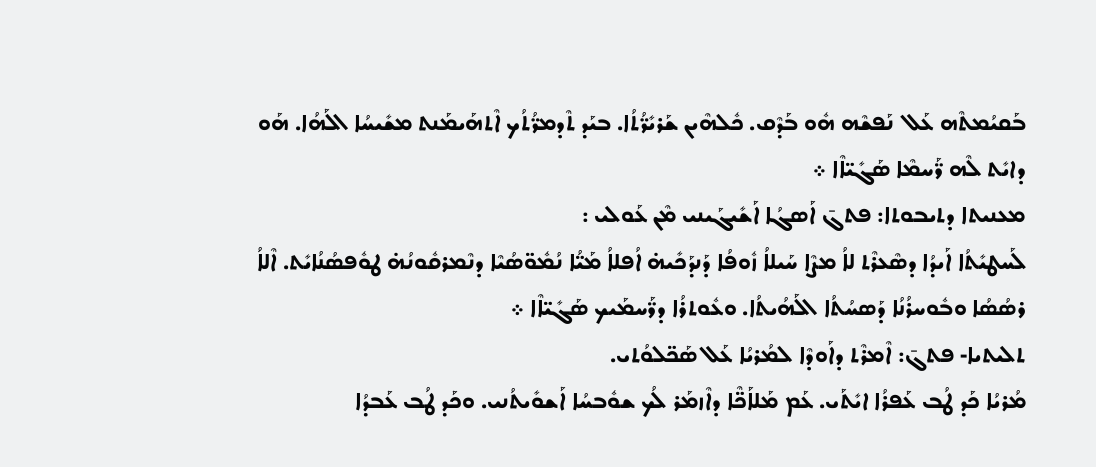ܒܰܩܝܳܡܬܶܗ ܥܰܠ  ܢܰܦܫܶܗ ܗܽܘ ܒܰܕܶܩ. ܟܽܠܗܶܝܢ ܫܰܪܝܺܪ̈ܳܬܳܐ. ܒܝܰܕ ܬܶܕܡܪ̈ܳܬܳܟ ܐܶܬܗܰܝܡܰܢܬ ܡܫܺܝܚܳܐ ܐܠܰܗܳܐ. ܗܰܘ ܕܐܝܺܬ ܠܶܗ ܪ̈ܰܚܡܶܐ ܣܰܓܺܝ̈ܐܶܐ ܀
ܡܥܢܝܬܐ ܕܬܝܒܘܬܐ: ܦܬܓ̄ ܐܰܣܓܳܐ ܐܰܫܺܝܓܰܝܢܝ ܡܶܢ ܥܰܘܠܝ :
ܠܰܚܛܝܺܬܳܐ ܐܰܝܕܳܐ ܕܣܶܥܪܶܬ ܠܐܳ ܡܨܶܐ ܚܰܝܠܐܳ ܙܽܘܦܳܐ ܕܰܢܕܰܟܺܝܗ̇ ܐܳܦܠܐܳ ܡܰܝ̈ܳܐ ܢܳܡܽܘ̈ܣܳܝܶܐ ܕܢܶܡܪܩܽܘܢܳܗ̇ ܛܘܽܦܣܳܢܳܐܝܺܬ. ܐܶܠܐܳ ܪܣܳܣܳܐ ܘܒܽܘܚܪܳܢܳܐ ܕܰܣܚܳܬܳܐ ܐܠܰܗܳܝܬܳܐ. ܘܥܽܘܬܪܳܐ ܕܪ̈ܰܚܡܰܝܟ ܣܰܓܺܝ̈ܐܶܐ ܀
ܬܠܝܬܝܐ- ܦܬܓ̄: ܐܶܡܪܶܬ ܕܐܰܘܕܶܐ ܠܡܳܪܝܳܐ ܥܰܠ ܣܰܟ̈ܠܘܳܬܝ.
ܡܳܪܝܳܐ ܟܰܕ ܛܳܒ ܥܰܦܪܳܐ ܐܝܺܬܰܝ. ܥܰܡ ܡܰܠܐܰܟ̈ܶܐ ܕܐܶܙܡܰܪ ܠܳܟ ܫܘܽܒܚܳܐ ܐܰܫܘܺܝܬܳܢܝ. ܘܟܰܕ ܛܳܒ ܥܰܒܕܳܐ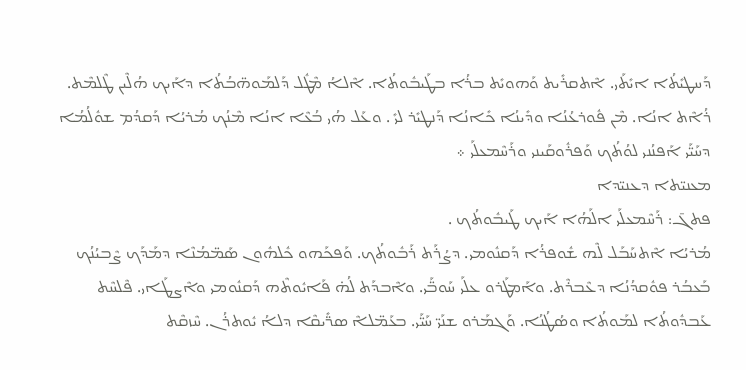ܕܰܚܛܝܺܬܳܐ ܐܝܺܬܰܝ. ܐܶܬܩܪܺܝܬ ܘܰܗܘܝܺܬ ܒܪܳܐ ܒܛܰܝܒܽܘܬܳܐ. ܐܶܠܐܳ ܡܶܛܽܠ ܕܰܠܡܰܘܗ̈ܒܳܬܳܐ ܕܐܰܝܟ ܗܳܠܶܝܢ ܛܶܠܡܶܬ. ܪܳܐܶܬ ܐܢܳܐ. ܡܶܢ ܦܽܘܪܥܳܢܳܐ ܘܕܺܝܢܳܐ ܟܺܐܢܳܐ ܕܰܢܛܝܺܪ ܠܝܺ . ܘܥܰܠ ܗܳܝ ܒܳܥܶܐ ܐܢܳܐ ܡܶܢܳܟ ܡܳܪܝܳܐ ܕܰܩܕܳܡ ܫܘܽܠܳܡܳܐ ܕܚܰܝ̈ܰܝ ܐܰܦܢܳܢܝ ܠܘܳܬܳܟ ܘܰܦܪܽܘܩܰܝܢܝ ܘܪܰܚܶܡܥܠܰܝ ܀
ܡܥܢܝ̈ܬܐ ܕܥܢܝ̈ܕܐ
ܦܬܓ̄: ܪܰܚܶܡܥܠܰܝ ܐܠܰܗܳܐ ܐܰܝܟ ܛܰܝܒܽܘܬܳܟ .
ܡܳܪܝܳܐ ܐܶܬܚܰܒܰܠ ܠܶܗ ܫܽܘܦܪܳܐ ܕܰܩܢܽܘܡܝ. ܕܨܳܪܰܬ ܪܰܒܽܘܬܳܟ. ܘܰܦܟܰܗܘ ܟܽܠܗܽܘܢ ܣܰܡ̈ܡܳܢܶܐ ܕܡܰܕܰܟ ܨܶܒܝܳܢܳܟ ܒܰܥܒܳܪ ܦܘܽܩܕܳܢܳܐ ܕܥܶܒܪܶܬ. ܘܐܰܡܛܰܪܘ ܥܠܰܝ ܚܰܘܒ̈ܰܝ. ܘܐܶܒܕܰܬ ܠܳܗ̇ ܦܰܐܝܽܘܬܶܗ ܕܰܩܢܽܘܡܝ ܘܐܶܨܛܰܐܝ. ܦܶܠܚܶܬ ܥܰܒܕܽܘܬܳܐ ܠܡܰܘܬܳܐ ܘܣܳܛܳܢܳܐ. ܘܰܓܡܰܪܘ ܫܢܰܝ̈ ܚܰܝ̈ܰܝ. ܒܥܰܡ̈ܠܐܶ ܣܪ̈ܺܝܩܶܐ ܕܠܐܳ ܝܽܘܬܪܳܢ. ܚܶܙܩܶܬ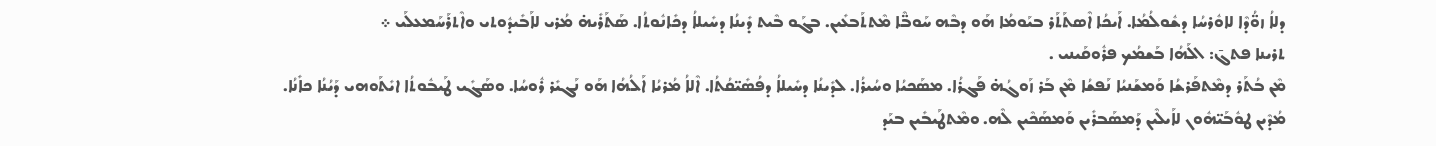ܕܠܐܳ ܙܘ̈ܳܕܶܐ ܠܐܘܽܪܚܳܐ ܕܫܽܘܠܳܡܳܐ. ܐܰܝܟܳܐ ܐܶܣܬܰܬܰܪ ܒܝܰܘܡܳܐ ܗܰܘ ܕܒܶܗ ܚܰܘܒ̈ܶܐ ܡܶܬܬܰܒܥܺܝܢ. ܒܓܰܘ ܒܶܝܬ ܕܺܝܢܳܐ ܕܚܺܝܠܐܳ ܕܟܺܐܢܽܘܬܳܐ. ܣܰܬܰܪܺܝܗ̇ ܡܳܪܝ ܠܐܰܒܺܝܕܽܘܬܝ ܘܐܶܬܪܰܚܰܡܥܠܰܝ ܀
ܬܪܝܢܐ ܦܬܓ̄: ܐܠܰܗܳܐ ܒܰܫܡܳܟ ܦܪܽܘܩܰܝܢܝ .
ܡܶܢ ܒܳܬܰܪ ܕܡܶܬܦܰܪܫܳܐ ܘܰܡܫܰܢܝܳܐ ܢܰܦܫܳܐ ܡܶܢ ܒܰܪ ܙܰܘܓܳܗ̇ ܦܰܓܪܳܐ. ܡܣܰܟܝܳܐ ܘܚܳܝܪܳܐ. ܠܕܺܝܢܳܐ ܕܚܺܝܠܐܳ ܕܦܳܣܺܝ̈ܩܳܬܳܐ. ܐܶܠܐܳ ܡܳܪܝܳܐ ܐܰܠܳܗܳܐ ܗܰܘ ܢܰܓܝܺܪ ܪܽܘܚܳܐ. ܘܣܰܓܺܝ ܛܰܝܒܽܘܬܳܐ ܐܝܺܬܰܘܗܝ ܕܰܝܳܢܳܐ ܟܐܺܢܳܐ. ܡܳܕܶܝܢ ܛܘܽܒܰܝ̈ܗܽܘܢ ܠܐܰܝܠܶܝܢ ܕܰܡܣܰܒܪܺܝܢ ܘܰܡܣܰܟܶܝܢ ܠܶܗ. ܘܡܶܬܛܰܝܒܺܝܢ ܒܝܰܕ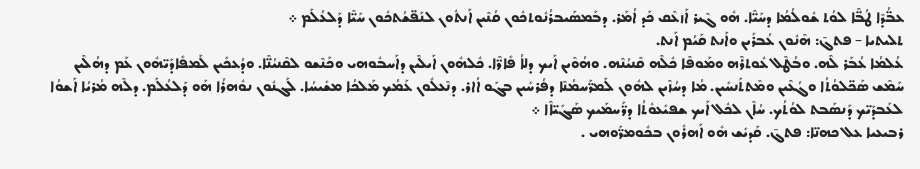ܥܒ̈ܳܕܶܐ ܛܳܒ̈ܶܐ ܠܘܳܬ ܫܽܘܠܳܡܳܐ ܕܚܰܝ̈ܶܐ. ܗܽܘ ܓܶܝܪ ܐܰܙܥܶܩ ܟܰܕ ܐܳܡܰܪ. ܕܒܰܡܣܰܝܒܪܳܢܽܘܬܟܽܘܢ ܩܳܢܶܝܢ ܐܰܢܬܽܘܢ ܠܢܰܦ̈ܫܳܬܟܽܘܢ ܚܰܝ̈ܶܐ ܕܰܠܥܳܠܰܡ ܀
ܬܠܝܬܝܐ – ܦܬܓ̄: ܗܶܢܽܘܢ ܥܳܒܪܺܝܢ ܘܐܰܢܬ ܩܰܝܳܡ ܐܰܢܬ.
ܥܳܠܡܳܐ ܥܳܒܰܪ ܠܶܗ. ܘܒܳܛܶܠ ܥܽܘܬܪܶܗ ܘܡܰܘܦܶܐ ܟܽܠܶܗ ܩܶܢܝܳܢܶܗ. ܘܗܳܘܶܝܢ ܐܰܝܟ ܕܠܐܳ ܦܺܐܪ̈ܶܐ. ܟܽܠܗܽܘܢ ܐܰܝܠܶܝܢ ܕܐܰܚܒܽܘܗܝ ܘܟܰܢܶܫܘ ܠܩܶܢܝܳܢ̈ܶܐ. ܘܕܳܥܟܺܝܢ ܠܰܡܦܺܐܕܰܝ̈ܗܽܘܢ ܥܰܡ ܕܗܳܠܶܝܢ ܚܰܡܶܫ ܣܰܟ̈ܠܘܳܬܳܐ ܘܓܳܥܶܝܢ ܘܡܶܬܬܰܢܚܺܝܢ. ܡܳܐ ܕܚܳܙܶܝܢ ܠܗܽܘܢ ܠܰܡܪ̈ܰܚܡܳܢܶܐ ܕܦܳܪܚܺܝܢ ܒܓܰܘ ܐܳܐܪ. ܕܢܶܥܠܽܘܢ ܥܰܡܳܟ ܡܰܠܟܳܐ ܡܫܺܝܚܳܐ. ܠܰܓܢܽܘܢ ܢܘܽܗܪܳܐ ܗܰܘ ܕܰܠܥܳܠܰܡ. ܕܠܶܗ ܡܳܪܝܳܐ ܐܰܫܘܳܐ ܠܥܰܒܕܰܝ̈ܟ ܕܰܢܣܰܒܬ ܠܘܳܬܳܟ. ܚܳܐܶܢ ܠܟܽܠ ܐܰܝܟ ܫܦܝܺܥܘܽܬܳܐ ܕܪ̈ܰܚܡܰܝܟ ܣܰܓܺܝ̈ܐܶܐ ܀
ܪܒܝܥܝܐ ܥܠ ܟܗܢ̈ܐ: ܦܬܓ̄. ܩܰܕܝܺܫ ܗܽܘ ܐܰܗܪܽܘܢ ܒܟܽܘܡܪ̈ܰܘܗܝ .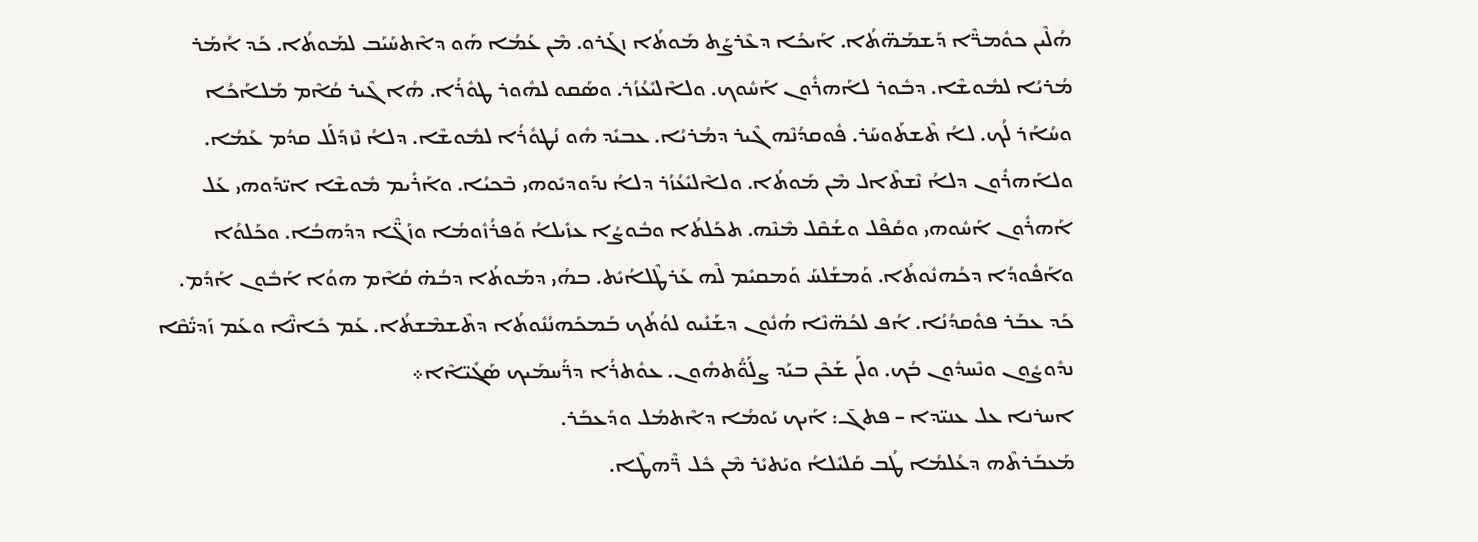ܗܳܠܶܝܢ ܟܘܽܡܪ̈ܶܐ ܕܰܫܡܰܗ̈ܬܳܐ. ܐܰܝܟܳܐ ܕܥܶܪܨܰܬ ܡܰܘܬܳܐ ܙܓܰܪܘ. ܡܶܢ ܥܰܡܳܐ ܗܰܘ ܕܐܶܬܚܰܝܰܒ ܠܡܰܘܬܳܐ. ܟܰܕ ܐܳܡܰܪ ܡܳܪܝܳܐ ܠܡܽܘܫܶܐ. ܕܒܽܘܪ ܠܐܰܗܪܽܘܢ ܐܰܚܽܘܟ. ܘܠܐܶܠܝܺܥܳܙܳܪ. ܘܣܰܩܘ ܠܗܽܘܪ ܛܘܽܪܳܐ. ܗܳܐ ܓܶܝܪ ܩܳܐܶܡ ܡܰܠܐܰܟܳܐ ܘܚܳܐܰܪ ܠܳܟ. ܠܐܳ ܬܶܫܬܰܘܚܰܪ. ܦܽܘܩܕܳܢܶܗ ܓܶܝܪ ܕܡܳܪܝܳܐ. ܥܒܝܺܕ ܗܽܘ ܢܳܛܘܽܪܳܐ ܠܡܽܘܫܶܐ. ܕܠܐܳ ܢܶܙܕܰܠܰܠ ܩܕܳܡ ܥܰܡܳܐ. ܘܠܐܰܗܪܽܘܢ ܕܠܐܳ ܢܶܫܬܶܐܠ ܡܶܢ ܡܰܘܬܳܐ. ܘܠܐܶܠܝܺܥܳܙܳܪ ܕܠܐܳ ܢܕܰܘܕܝܺܘܗܝ ܒܶܟܝܳܐ. ܘܐܰܪܺܝܡ ܡܽܘܫܶܐ ܐܝ̈ܕܰܘܗܝ ܥܰܠ ܐܰܗܪܽܘܢ ܐܰܚܽܘܗܝ ܘܩܳܦܶܠ ܘܫܳܩܶܠ ܡܶܢܶܗ. ܬܟܰܠܬܳܐ ܘܒܽܘܨܳܐ ܥܙܺܝܠܐܳ ܘܰܦܪܳܙܽܘܡܳܐ ܘܙܰܓ̈ܶܐ ܕܕܰܗܒܳܐ. ܘܟܰܠܘܳܐ ܘܐܰܦܽܘܕܳܐ ܕܟܳܗܢܽܘܬܳܐ. ܘܰܡܫܰܠܚܰ ܘܰܡܩܝܺܡ ܠܶܗ ܥܰܪܛܶܠܐܳܝܺܬ. ܒܗܳܝ ܕܡܰܘܬܳܐ ܕܒܳܗ̇ ܩܳܐܶܡ ܗܘܳܐ ܐܰܒܽܘܢ ܐܰܕܳܡ. ܟܰܕ ܥܒܰܪ ܦܘܽܩܕܳܢܳܐ. ܐܳܦ ܠܟܳܗ̈ܢܶܐ ܗܳܢܽܘܢ ܕܫܰܢܺܝܘ ܠܘܳܬܳܟ ܒܰܡܟܰܗܢܳܢܽܘܬܳܐ ܕܬܶܫܡܶܫܬܳܐ. ܥܰܡ ܟܺܐܢ̈ܶܐ ܘܥܰܡ ܙܰܕܝ̈ܺܩܶܐ ܢܕܽܘܨܽܘܢ ܘܢܶܚܕܽܘܢ ܒܳܟ. ܘܠܰܢ ܫܰܟܶܢ ܒܝܰܕ ܨܠܰܘ̈ܳܬܗܽܘܢ. ܥܘܽܬܪܳܐ ܕܪ̈ܰܚܡܰܝܟ ܣܰܓܺܝ̈ܐܶܐ܀
ܐܚܪܢܐ ܥܠ ܥܢܝ̈ܕܐ – ܦܬܓ̄: ܐܰܝܟ ܝܰܘܡܳܐ ܕܐܶܬܡܳܠ ܘܕܰܥܒܰܪ.
ܡܰܥܒܰܪܬܶܗ ܕܥܳܠܡܳܐ ܛܳܒ ܩܰܠܝܺܠܐܳ ܘܝܰܬܝܺܪ ܡܶܢ ܟܽܠ ܪ̈ܶܗܛܶܐ.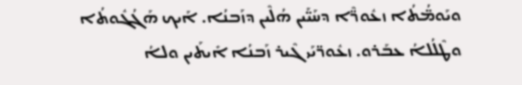ܘܝܰܘܡ̈ܳܬܳܐ ܙܥܽܘܪ̈ܶܐ ܕܚܰܝ̈ܰܝܢ ܗܳܠܶܝܢ ܕܙܰܒܢܳܐ. ܐܰܝܟ ܗܰܓܳܓܽܘܬܳܐ ܘܛܶܠܳܠܐܳ ܥܒܰܪܘ. ܙܥܽܘܪ̈ܝܰܝ ܓܶܝܪ ܙܰܒܢܳܐ ܐܺܝܬܰܝܢ ܘܠܐܳ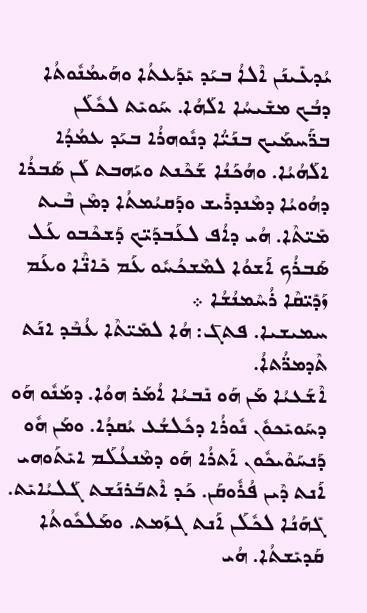ܝܳܕܥܺܝܢܰܢ ܐܶܠܐܳ ܒܝܰܕ ܝܺܕܰܥܬܳܐ ܘܗܰܝܡܳܢܽܘܬܳܐ ܕܒܳܟ ܡܫܺܝܚܳܐ ܐܠܰܗܳܐ. ܚܰܘܝܺܬ ܠܟܽܠܰܢ ܒܪ̈ܰܚܡܰܝܟ ܒܢܰܝ̈ܳܐ ܕܢܽܘܗܪܳܐ ܒܝܰܕ ܥܡܳܕܳܐ ܐܠܰܗܳܝܳܐ. ܘܗܳܟܰܢܳܐ ܫܰܟܶܢܬ ܘܝܰܗܒܬ ܠܰܢ ܣܰܒܪܳܐ ܕܗܳܘܝܳܐ ܕܡܶܢܕܪܺܝܫ ܘܕܰܩܝܳܡܬܳܐ ܕܡܶܢ ܒܶܝܬ ܡܺܝ̈ܬܶܐ. ܗܳܝ ܕܐܳܦ ܠܥܰܒܕܰܝ̈ܟ ܕܰܫܟܶܒܘ ܥܰܠ ܣܰܒܪܳܟ ܐܰܫܘܳܐ ܠܡܶܫܟܳܚܽܘ ܥܰܡ ܟܺܐܢ̈ܶܐ ܘܥܰܡ ܙܰܕܺܝ̈ܩܶܐ ܪܳܚܶܡܢܳܫܳܐ ܀
ܚܡܝܫܝܐ. ܦܬܓ̄: ܗܳܐ ܠܡܺܝ̈ܬܶܐ ܥܳܒܶܕ ܐܢܰܬ ܬܶܕܡܪ̈ܳܬܐܳ.
ܐܶܫܰܥܝܳܐ ܡܰܢ ܗܰܘ ܢܺܒܝܳܐ ܐܳܡܰܪ ܗܘܳܐ. ܕܡܰܢܽܘ ܗܰܘ ܕܚܰܘܝܺܟܘܽܢ ܢܽܘܪܳܐ ܕܟܽܠܫܳܥ ܝܳܩܕܳܐ. ܘܡܰܢ ܗܽܘ ܕܰܢܚܰܘܶܝܟܽܘܢ ܐܰܬܪܳܐ ܗܰܘ ܕܡܶܢܥܳܠܰܡ ܐܝܺܬܰܘܗܝ ܐܰܢܬ ܕܶܝܢ ܦܳܪܽܘܩܰܢ. ܟܰܕ ܐܶܬܒܰܪܢܰܫܬ ܓܰܠܝܳܐܝܺܬ. ܓܺܗܰܢܳܐ ܠܟܽܠܰܢ ܐܰܢܬ ܓܙܰܡܬ. ܘܡܰܠܟܽܘܬܳܐ ܩܰܕܝܺܫܬܳܐ. ܗܳܝ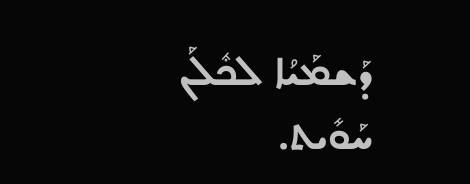ܕܰܫܡܰܝܳܐ ܠܟܽܠܰܢ ܚܰܘܺܝܬ.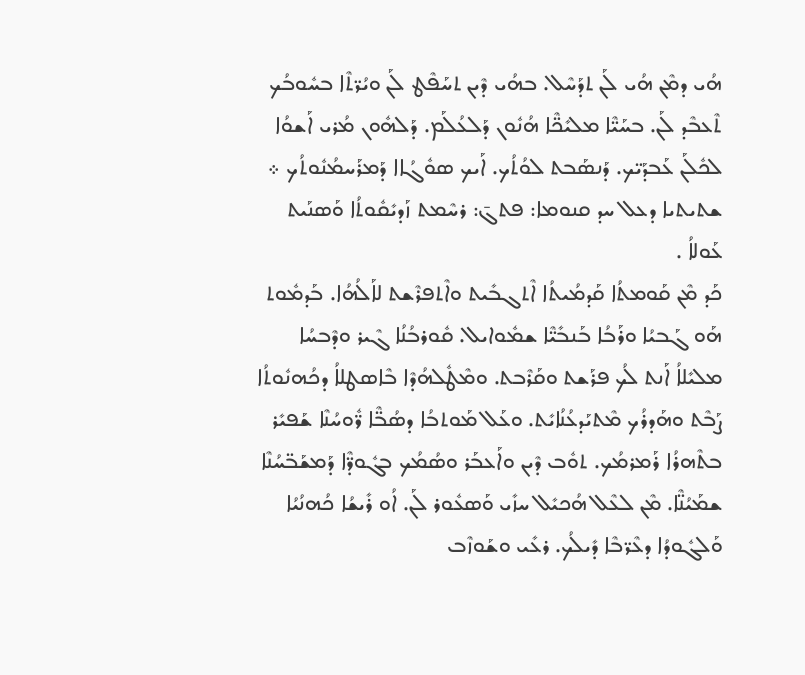ܗܳܝ ܕܡܶܢ ܗܳܝ ܠܰܢ ܬܕܰܚܶܠ. ܒܗܳܝ ܕܶܝܢ ܬܚܰܦܶܛ ܠܰܢ ܘܝܳܪ̈ܬܶܐ ܒܚܽܘܒܳܟ ܬܶܥܒܶܕ ܠܰܢ. ܒܚܰܝ̈ܶܐ ܡܠܝܺܟ̈ܶܐ ܗܳܢܽܘܢ ܕܰܠܥܳܠܰܡ. ܕܰܠܗܽܘܢ ܡܳܪܝ ܐܰܫܘܳܐ ܠܟܽܠܰܢ ܥܰܒܕܰܝ̈ܟ. ܕܰܢܣܰܒܬ ܠܘܳܬܳܟ. ܐܰܝܟ ܣܘܽܓܳܐܐ ܕܰܡܪܰܚܡܳܢܽܘܬܳܟ ܀
ܫܬܝܬܝܐ ܕܥܠ ܚܕ ܩܢܘܡܐ: ܦܬܓ̄: ܪܚܶܡܬ ܙܰܕܝܺܩܽܘܬܳܐ ܘܰܣܢܰܝܬ ܥܰܘܠܐܳ .
ܟܰܕ ܡܶܢ ܩܰܘܡܬܳܐ ܩܰܕܡܳܝܬܳܐ ܐܶܬܓܒܺܝܬ ܘܐܶܬܦܪܶܫܬ ܠܐܰܠܳܗܳܐ. ܒܰܕܡܽܘܬ ܗܰܘ ܓܰܒܝܳܐ ܘܪܰܒܳܐ ܒܰܢܒܺܝ̈ܶܐ ܫܡܽܘܐܝܠ. ܩܽܘܪܒܳܢܳܐ ܓܶܝܪ ܘܕܶܒܚܳܐ ܡܠܝܺܠܐܳ ܐܰܢܬ ܠܳܟ ܦܪܰܫܬ ܘܩܰܪܶܒܬ. ܘܡܶܛܽܠܗܳܕܶܐ ܒܶܐܣܛܠܐܳ ܕܟܳܗܢܽܘܬܳܐ ܨܰܒܶܬ ܘܗܰܕܪܳܟ ܡܶܬܝܰܕܥܳܢܳܐܝܺܬ. ܘܥܰܠ ܡܰܘܬܒܳܐ ܕܣܳܒ̈ܶܐ ܪ̈ܽܘܚܳܢܶܐ ܫܰܦܝܺܪ ܒܬܶܗܪܳܐ ܪܰܡܪܡܳܟ. ܬܘܽܒ ܕܶܝܢ ܘܐܰܥܒܰܪ ܘܣܳܡܳܟ ܒܓܽܘܕ̈ܶܐ ܕܰܡܫܰܒ̈ܚܳܢܶܐ ܫܡܰܝܳܢ̈ܶܐ. ܡܶܢ ܠܥܶܠ ܗܳܟܝܺܠ ܚܙܺܝ ܘܰܣܥܽܘܪ ܠܰܢ. ܐܳܘ ܪܺܝܫܳܐ ܟܳܗܢܳܝܳܐ ܘܰܠܓܽܘܕܳܐ ܕܥܶܪ̈ܒܶܐ ܕܺܝܠܳܟ. ܪܥܺܝ ܘܫܰܘܙܶܒ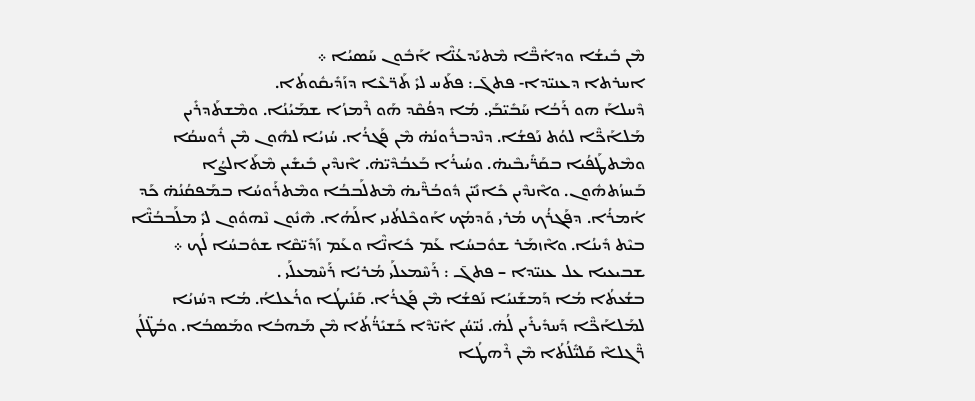ܡܶܢ ܒܺܝܫܳܐ ܘܕܐܺܒ̈ܶܐ ܡܶܬܝܰܕܥܳܢ̈ܶܐ ܐܰܒܽܘܢ ܚܰܣܝܳܐ ܀
ܐܚܪܬܐ ܕܥܢܝ̈ܕܐ- ܦܬܓ̄: ܦܬܰܚ ܠܝܺ ܬܰܪ̈ܥܶܐ ܕܙܰܕܺܝܩܽܘܬܳܐ.
ܕܶܚܠܐܰ ܗܘ ܪܰܒܳܐ ܚܰܒܺܝ̈ܒܰܝ. ܡܳܐ ܕܦܳܩܶܕ ܗܰܘ ܪܶܡܙܳܐ ܫܡܰܝܳܢܳܐ. ܘܡܶܫܬܰܕܪܺܝܢ ܡܰܠܐܰܟ̈ܶܐ ܠܘܳܬ ܢܰܦܫܳܐ. ܕܢܶܕܒܪܽܘܢܳܗ̇ ܡܶܢ ܦܰܓܪܳܐ. ܚܳܙܝܳܐ ܠܗܽܘܢ ܡܶܢ ܪܽܘܚܩܳܐ ܘܡܶܬܛܰܦܳܝܐ ܒܩܰܪ̈ܺܝܒܶܝܗ̇. ܘܚܳܝܪܳܐ ܒܰܥܒܳܕܶܝ̈ܗ̇. ܐܶܢܕܶܝܢ ܒܺܝܫܺܝܢ ܡܶܬܰܐܠܨܳܐ ܒܰܚܙܳܬܗܽܘܢ. ܘܐܶܢܕܶܝܢ ܟܺܐܢܺܝ̈ܢ ܕܽܘܒܳܪ̈ܶܝܗ̇ ܡܶܬܠܰܒܒܳܐ ܘܡܶܬܪܰܘܚܳܐ ܒܡܰܦܩܳܢܳܗ̇ ܟܰܕ ܐܳܡܪܳܐ. ܕܦܰܓܪܳܟ ܡܳܪܝ ܘܰܕܡܳܟ ܐܰܘܟܶܠܬܳܢܝ ܐܠܰܗܳܐ. ܗܶܢܽܘܢ ܢܶܗܘܽܘܢ ܠܝܺ ܡܠܰܒܒܳܢ̈ܶܐ ܒܝܶܬ ܕܺܝܢܳܐ. ܘܐܶܙܡܰܪ ܫܘܽܒܚܳܐ ܥܰܡ ܟܺܐܢ̈ܶܐ ܘܥܰܡ ܙܰܕܺܝ̈ܩܶܐ ܫܘܽܒܚܳܐ ܠܳܟ ܀
ܫܒܝܥܝܐ ܥܠ ܥܢܝ̈ܕܐ – ܦܬܓ̄ : ܪܰܚܶܡܥܠܰܝ ܡܳܪܝܳܐ ܪܰܚܶܡܥܠܰܝ .
ܒܫܳܥܬܳܐ ܡܳܐ ܕܰܡܫܰܢܝܳܐ ܢܰܦܫܳܐ ܡܶܢ ܦܰܓܪܳܐ. ܩܰܢܺܝܛܳܐ ܘܪܳܥܠܐܳ. ܡܳܐ ܕܚܳܙܝܳܐ ܠܡܰܠܐܰܟ̈ܶܐ ܕܰܚܕܺܝܪܺܝܢ ܠܳܗ̇. ܢܳܝ̈ܚܳܢ ܐܺܝ̈ܕܶܐ ܟܰܫܝܺܪ̈ܳܬܳܐ ܡܶܢ ܡܰܗܒܳܐ ܘܡܰܣܒܳܐ. ܘܒܳܛ̈ܠܳܢ ܪ̈ܶܓܠܐܶ ܩܰܠܝ̈ܺܠܳܬܳܐ ܡܶܢ ܪܶܗܛܳܐ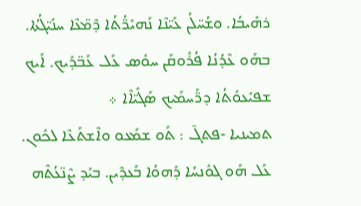ܪܗܺܝܒܳܐ. ܘܫܳܚ̈ܠܳܢ ܥܰܝ̈ܢܶܐ ܢܰܗܝܺܪ̈ܳܬܳܐ ܕܶܡ̈ܥܶܐ ܚܢܺܝ̈ܓܳܬܳܐ. ܒܗܰܘ ܥܶܕܳܢܳܐ ܦܳܪܽܘܩܰܢ ܚܘܽܣ ܥܰܠ ܥܰܒ̈ܕܰܝܟ. ܐܰܝܟ ܫܦܝܺܥܘܽܬܳܐ ܕܪ̈ܰܚܡܰܝܟ ܣܰܓܺܝ̈ܐܶܐ ܀
ܬܡܝܢܝܐ -ܦܬܓ̄ : ܬܰܘ ܫܡܰܥܘ ܘܐܶܫܬܰܥܶܐ ܠܟܽܘܢ.
ܥܰܠ ܗܰܘ ܓܘܽܢܚܳܐ ܕܰܗܘܳܐ ܒܰܥܕܶܝܢ. ܒܝܰܕ ܨܶܢ̈ܥܳܬܶܗ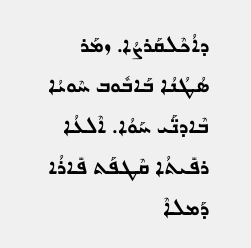ܕܐܳܟܶܠܩܰܪܨܳܐ. ܙܡܰܪ ܣܳܛܳܢܳܐ ܒܰܐܒܽܘܒ ܚܶܘܝܳܐ ܒܶܐܕܢ̈ܰܝ ܚܰܘܳܐ. ܐܶܠܥܳܐ ܪܦܺܝܬܳܐ ܩܶܛܦܰܬ ܦܺܐܪܳܐ ܕܰܡܠܐܶ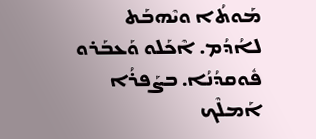ܡܰܘܬܳܐ ܘܝܶܗܒܰܬ ܠܐܳܕܳܡ. ܐܶܟܰܠܘ ܘܰܥܒܰܪܘ ܦܽܘܩܕܳܢܳܐ. ܒܨܰܦܪܳܐ ܐܰܡܠܶܟ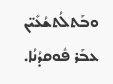ܘܒܰܬܠܳܬܫܳܥܺܝ̈ܢ ܥܒܰܪ ܦܽܘܩܕܳܢܳܐ.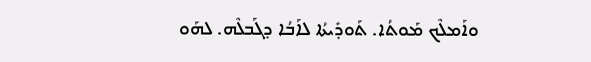ܘܐܰܡܠܶܟ ܡܰܘܬܳܐ. ܬܰܘܕܺܝܬܳܐ ܠܐܰܒܳܐ ܕܓܰܒܠܶܗ. ܠܗܰܘ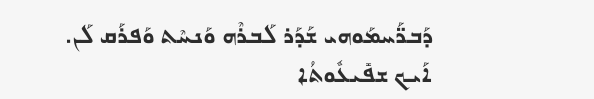ܕܰܒܪ̈ܰܚܡܰܘܗܝ ܫܰܕܰܪ ܠܰܒܪܶܗ ܘܰܢܚܶܬ ܘܰܦܪܰܩ ܠܰܢ. ܐܰܝܟ ܫܦܺܝܥܽܘܬܳܐ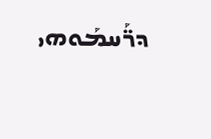ܕܪ̈ܰܚܡܰܘܗܝ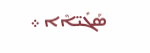ܣܰܓܺܝ̈ܐܶܐ ܀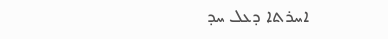ܐܚܪܬܐ ܕܥܠ ܚܕ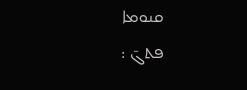ܩܢܘܡܐ
ܦܬܓ̄ :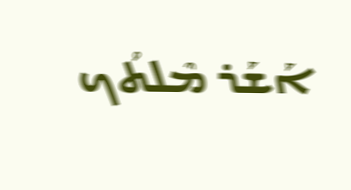ܐܰܫܰܪ ܡܶܠܬܳܟ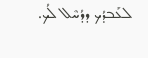ܠܥܰܒܕܳܟ ܕܕܳܚܶܠ ܠܳܟ.